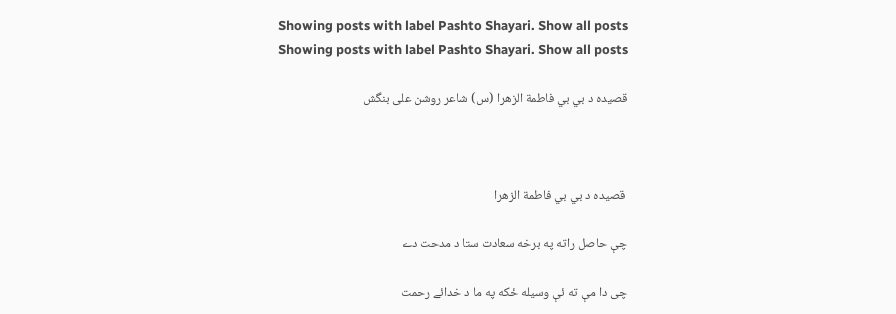Showing posts with label Pashto Shayari. Show all posts
Showing posts with label Pashto Shayari. Show all posts

قصیده د بي بي فاطمة الزهرا (س) شاعر روشن علی بنگش



 قصیده د بي بي فاطمة الزهرا

چې حاصل راته په برخه سعادت ستا د مدحت دے

چی دا مې ته ئې وسیله ځکه په ما د خدائے رحمت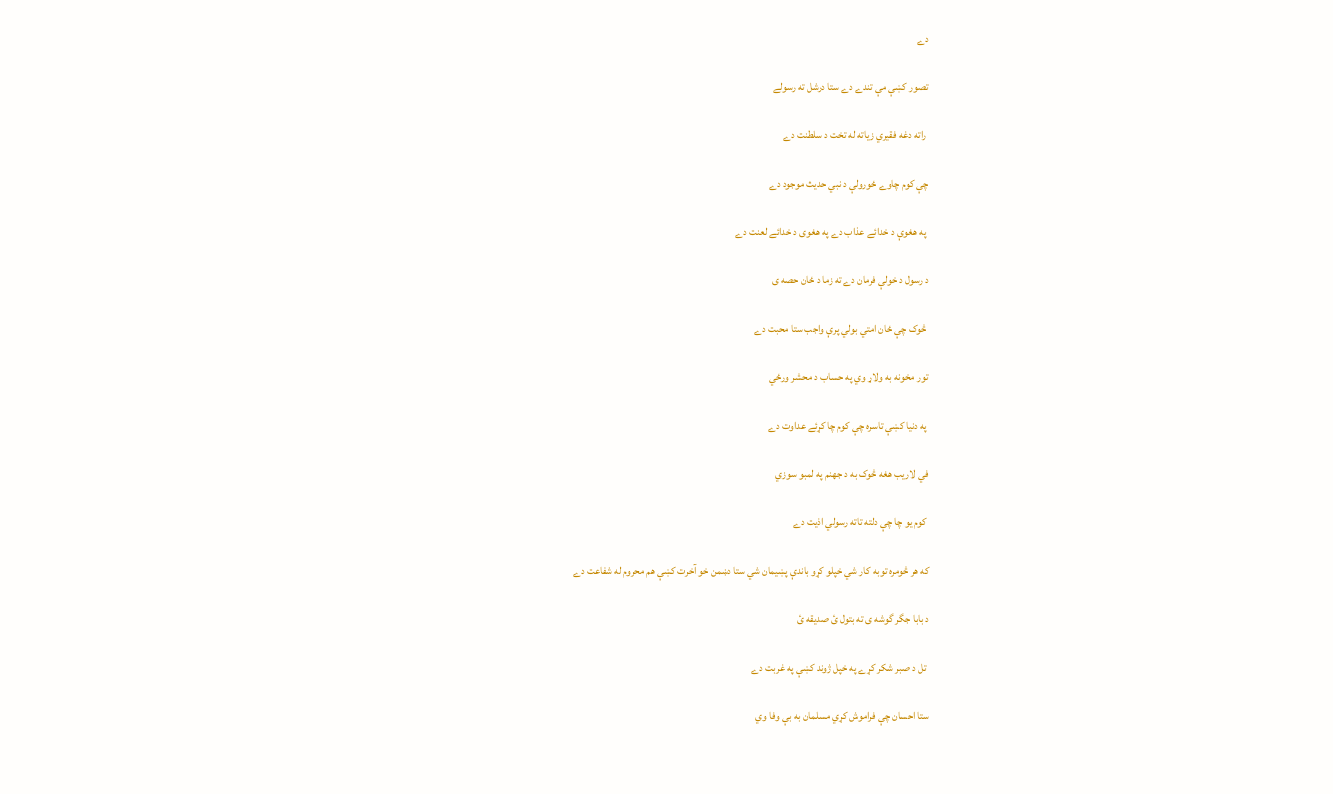دے

تصور کښې مې تندے دے ستا درشل ته رسولے

 راته دغه فقيري زياته له تخت د سلطنت دے

چې کوم چاوے ځورولې د نبي حديث موجود دے

 په هغوې د خدائے عذاب دے په هغوی د خدائے لعنت دے

د رسول د خولې فرمان دے ته زما د ځان حصه ی

 څوک چې ځان امتي بولي پرې واجب ستا محبت دے

تور مخونه به ولاړ وي په حساب د محشر ورځي

 په دنیا کښې تاسره چې کوم چا کړئے عداوت دے

في لاريب هغه څوک به د جهنم په لمبو سوزي

 کوم یو چا چې دلته تاته رسولي اذیت دے

که هر څومره توبه کار شي خپلو کړو باندې پښيمان شي ستا دښمن خو آخرت کښې هم محروم له شفاعت دے

د بابا جگر گوشه ی ته بتول ئ صديقه ئ

 تل د صبر شکر کړے په خپل ژوند کښې په غربت دے

ستا احسان چې فراموش کړي مسلمان به بې وفا وي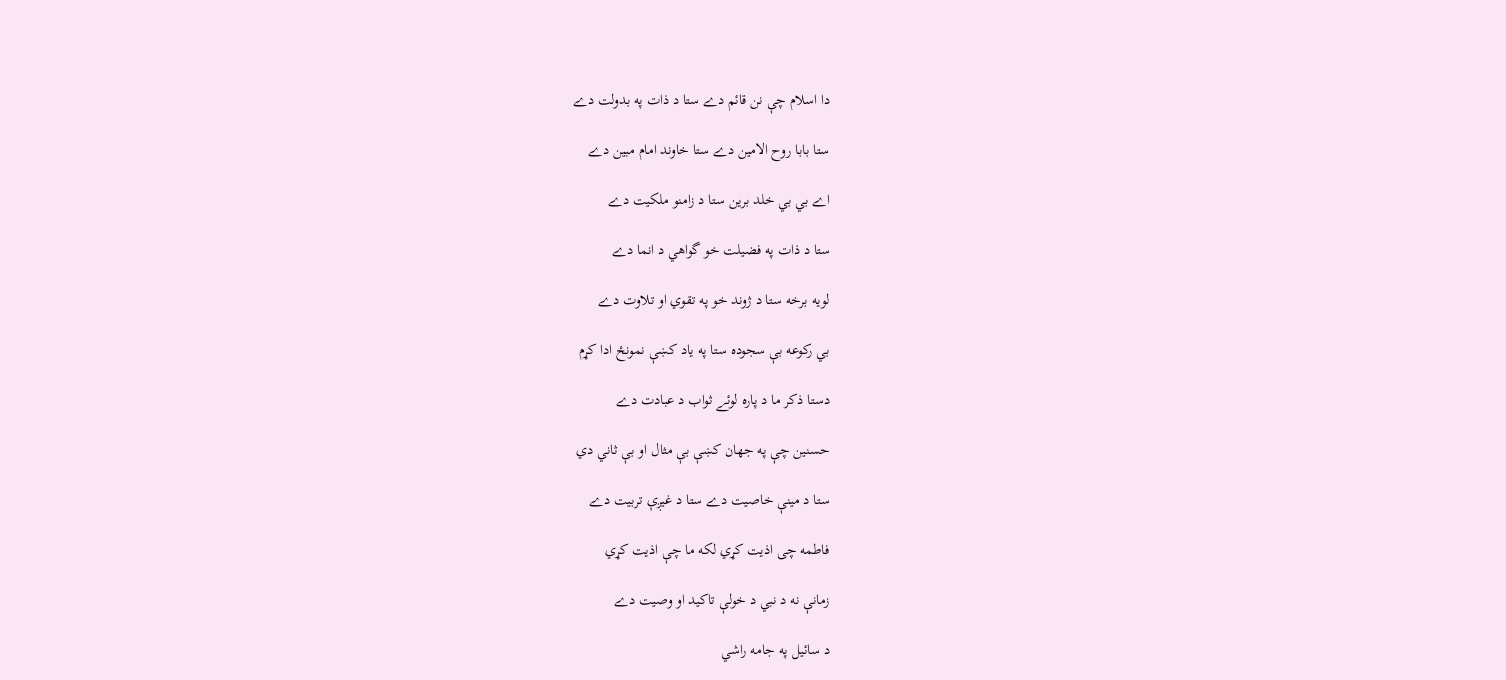دا اسلام چې نن قائم دے ستا د ذات په بدولت دے

ستا بابا روح الامین دے ستا خاوند امام مبین دے

اے بي بي خلد برین ستا د زامنو ملکیت دے

ستا د ذات په فضيلت خو گواهي د انما دے

لویه برخه ستا د ژوند خو په تقوي او تلاوت دے

بي ركوعه بې سجوده ستا په یاد کښې نمونځ ادا کړم

دستا ذکر ما د پاره لوئے ثواب د عبادت دے

حسنين چې په جهان کښې بې مثال او بې ثاني دي

ستا د مينې خاصیت دے ستا د غیږې تربیت دے

فاطمه چی اذيت كړي لکه ما چې اذيت کړي

زمانې نه د نبي د خولې تاکید او وصیت دے

د سائيل په جامه راشي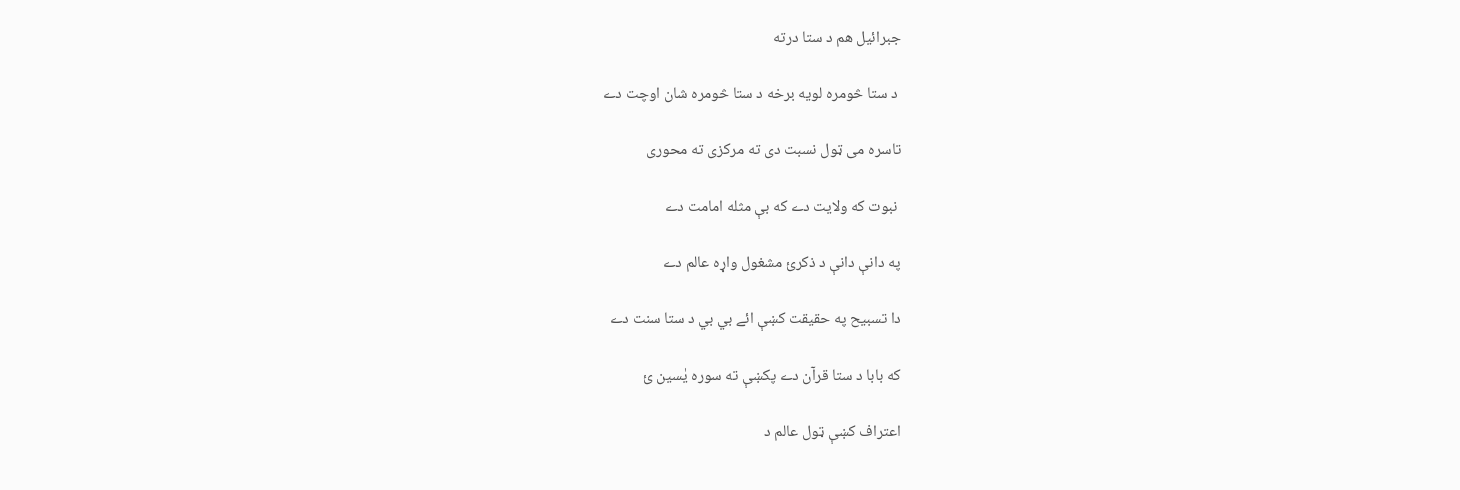جبرائیل هم د ستا درته

 د ستا څومره لویه برخه د ستا څومره شان اوچت دے

تاسره می ټول نسبت دی ته مرکزی ته محوری

 نبوت که ولایت دے که بې مثله امامت دے

په دانې دانې د ذكرئ مشغول واړه عالم دے

دا تسبیح په حقيقت کښې ائے بي بي د ستا سنت دے

که بابا د ستا قرآن دے پکښې ته سوره یٰسین ئ

اعتراف کښې ټول عالم د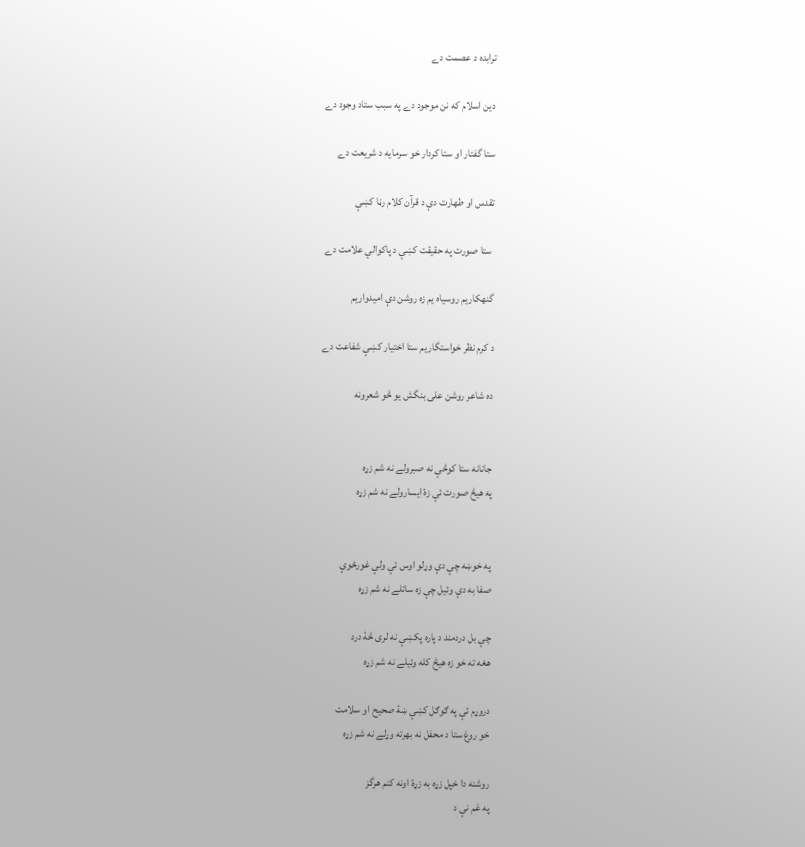ترابده د عصمت دے

دین اسلام که نن موجود دے په سبب ستاد وجود دے

ستا گفتار او ستا کردار خو سرمایه د شریعت دے

تقدس او طهارت دې د قرآن کلام رڼا کښې

 ستا صورت په حقیقت کښې د پاکوالي علامت دے

گنهکاریم روسیاه يم زه روشن دې امیدواریم

د کرم نظر خواستگاریم ستا اختیار کښې شفاعت دے

دہ شاعر روشن علی بنگش یو څو شعرونه


جانانه ستا کوڅې نه صبرولے نه شم زړه
په هیڅ صورت ئې زۀ ایسارولے نه شم زړه


په خوښه چې دې وړلو اوس ئې ولې غورځوې
صفا به دې وئيل چې زه ساتلے نه شم زړه

چې بل دردمند د پاره پکښې نه لری څۀ درد
هغه ته خو زه هیڅ کله وئیلے نه شم زړه

دروړم ئې په ګوګل کښې ښۀ صحيح او سلامت
خو روغ ستا د محفل نه بهرته وړلے نه شم زړه

روشنه دا خپل زړه به زړۀ اونه کنم هرگز
په غم نې د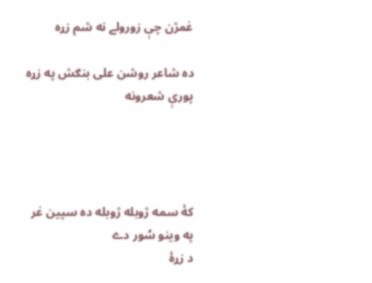غمژن چې زورولے نه شم زړه

ده شاعر روشن علی بنګش په زړه پورې شعرونه




کۀ سمه ژوبله ژوبله ده سپين غر په وینو سُور دے
د زړۀ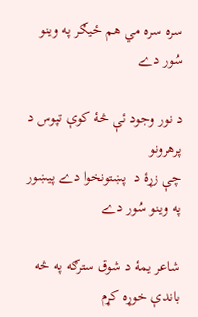سره سره مي هم ځيګر په وینو سُور دے

د نور وجود ئې څۀ کوې تپوس د پرهرونو
چې زړۀ د  پښتونخوا دے پیښور په وینو سُور دے

شاعر يمۀ د شوق سترګه په څه باندې خوړه کړم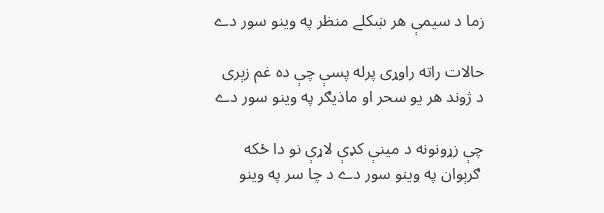زما د سیمې هر ښکلے منظر په وینو سور دے

حالات راته راوړی پرله پسې چې ده غم زېری
د ژوند هر یو سحر او ماذیګر په وینو سور دے

چې زړونونه د مينې کډې لاړې نو دا ځکه
 ګرېوان په وینو سور دے د چا سر په وینو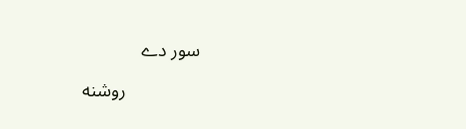سور دے

                روشنه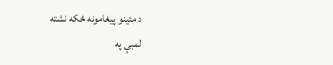د مئينو پیغامونه ځکه نشته
لمبې په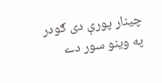چينار پورې دی ګودر په وینو سور دے